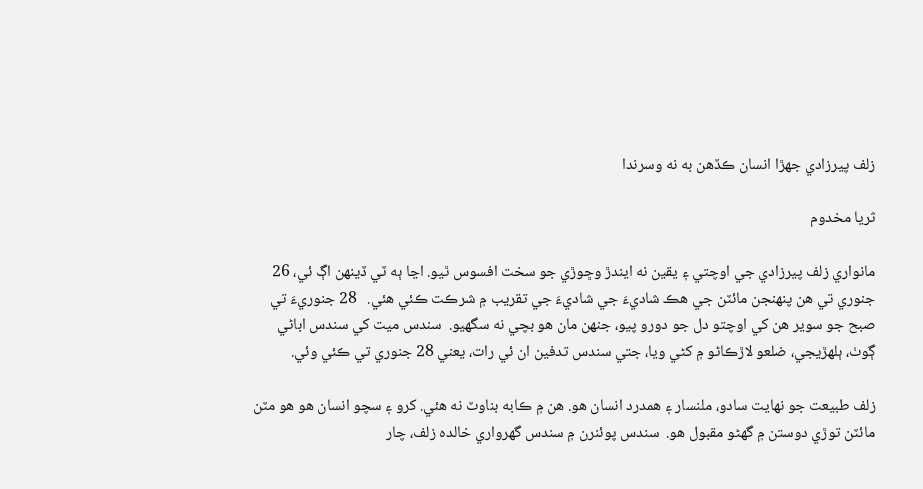زلف پيرزادي جهڙا انسان ڪڏهن به نه وسرندا

ثريا مخدوم

مانواري زلف پيرزادي جي اوچتي ۽ يقين نه ايندڙ وڇوڙي جو سخت افسوس ٿيو. اڃا ٻه ٽي ڏينهن اڳ ئي، 26 جنوري تي هن پنهنجن مائٽن جي هڪ شاديءَ جي شاديءَ جي تقريب ۾ شرڪت ڪئي هئي.   28 جنوريءَ تي صبح جو سوير هن کي اوچتو دل جو دورو پيو، جنهن مان هو بچي نه سگھيو.  سندس ميت کي سندس اباڻي ڳوٺ، ٻلهڙيجي، ضلعو لاڙڪاڻو ۾ کڻي ويا، جتي سندس تدفين ان ئي رات، يعني 28 جنوري تي ڪئي وئي.

زلف طبيعت جو نهايت سادو، ملنسار ۽ همدرد انسان هو. هن ۾ ڪابه بناوٽ نه هئي. کرو ۽ سچو انسان هو هو مٽن مائٽن توڙي دوستن ۾ گھڻو مقبول هو.  سندس پوئنرن ۾ سندس گھرواري خالده زلف، چار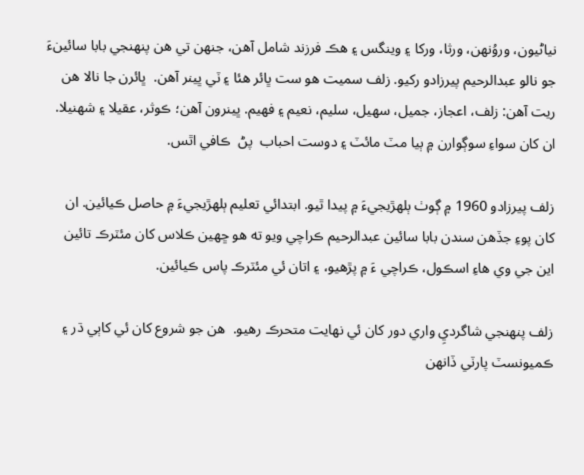نياڻيون، وروُنهن، ورثا، ورکا ۽ وينگس ۽ هڪ فرزند شامل آهن، جنهن تي هن پنهنجي بابا سائينءَ جو نالو عبدالرحيم پيرزادو رکيو. زلف سميت هو ست ڀائر هئا ۽ ٽي ڀينر آهن.  ڀائرن جا نالا هن ريت آهن: زلف، اعجاز، جميل، سهيل، سليم، نعيم ۽ فهيم. ڀينرون آهن؛ ڪوثر، عقيلا ۽ شهنيلا. ان کان سواءِ سوڳوارن ۾ ٻيا مٽ مائٽ ۽ دوست احباب  پڻ  ڪافي اٿس.

زلف پيرزادو 1960 ۾ ڳوٺ ٻلهڙيجيءَ ۾ پيدا ٿيو. ابتدائي تعليم ٻلهڙيجيءَ ۾ حاصل ڪيائين. ان کان پوءِ جڏهن سندن بابا سائين عبدالرحيم ڪراچي ويو ته هو ڇهين ڪلاس کان مئٽرڪ تائين اين جي وي هاءِ اسڪول، ڪراچي ءَ ۾ پڙهيو، ۽ اتان ئي مئٽرڪ پاس ڪيائين.

زلف پنهنجي شاگرديِ واري دور کان ئي نهايت متحرڪ رهيو.  هن جو شروع کان ئي کاٻي ڌر ۽ ڪميونسٽ پارٽي ڏانهن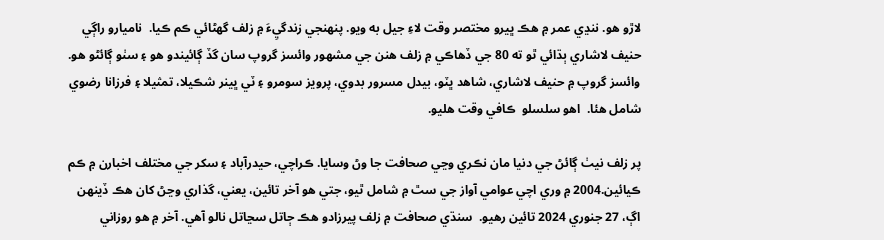لاڙو هو. ننڍي عمر ۾ هڪ ڀيرو مختصر وقت لاءِ جيل به ويو. پنهنجي زندگيِءَ ۾ زلف گھڻائي ڪم ڪيا.  ناميارو راڳي حنيف لاشاري ٻڌائي ٿو ته 80 جي ڏهاڪي ۾ زلف هنن جي مشهور وائسز گروپ سان گڏ ڳائيندو هو ۽ سٺو ڳائڻو هو. وائسز گروپ ۾ حنيف لاشاري، شاهد ڀٽو، بيدل مسرور بدوي، پرويز سومرو ۽ ٽي ڀينر شڪيلا، تمثيلا ۽ فرزانا رضوي شامل هئا.  اهو سلسلو  ڪافي وقت هليو.

پر زلف نيٺ ڳائڻ جي دنيا مان نڪري وڃي صحافت جا وڻ وسايا. ڪراچي، حيدرآباد ۽ سکر جي مختلف اخبارن ۾ ڪم ڪيائين.2004 ۾ وري اچي عوامي آواز جي سٿ ۾ شامل ٿيو، جتي هو آخر تائين، يعني، گذاري وڃڻ کان هڪ ڏينهن اڳ، 27 جنوري 2024 تائين رهيو.  سنڌي صحافت ۾ زلف پيرزادو هڪ ڄاتل سڃاتل نالو آهي. آخر ۾ هو روزاني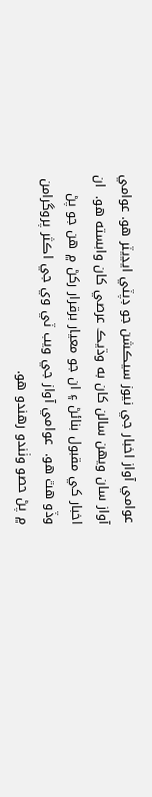عوامي آواز اخبار جي نيوز سيڪشن جو ڊپٽي ايڍيٽر هو. عوامي آواز سان ويهن سالن کان به وڌيڪ عرصي کان وابسته هو.  ان اخبار کي مقبول بنائڻ ۽ ان جو معيار برقرار رکڻ ۾ هن جو پڻ وڏو هٿ هو.  عوامي آواز جي ويب ٽي وي جي اڪثر پروگرامن ۾ پڻ حصو وٺندو رهندو هو.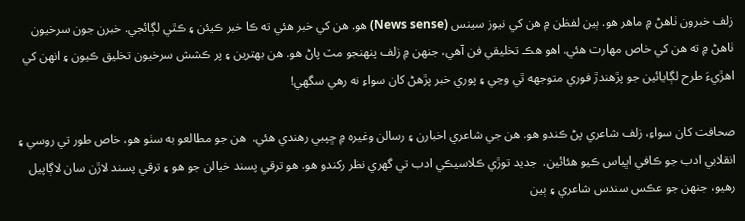زلف خبرون ٺاهڻ ۾ ماهر هو. ٻين لفظن ۾ هن کي نيوز سينس (News sense) هو. هن کي خبر هئي ته ڪا خبر ڪيئن ۽ ڪٿي لڳائجي. خبرن جون سرخيون ٺاهڻ ۾ ته هن کي خاص مهارت هئي. اهو هڪ تخليقي فن آهي، جنهن ۾ زلف پنهنجو مٽ پاڻ هو. هن بهترين ۽ پر ڪشش سرخيون تخليق ڪيون ۽ انهن کي اهڙيءَ طرح لڳايائين جو پڙهندڙ فوري متوجھه ٿي وڃي ۽ پوري خبر پڙهڻ کان سواءِ نه رهي سگهي!

صحافت کان سواءِ، زلف شاعري پڻ ڪندو هو. هن جي شاعري اخبارن ۽ رسالن وغيره ۾ ڇپبي رهندي هئي.  هن جو مطالعو به سٺو هو، خاص طور تي روسي ۽ انقلابي ادب جو ڪافي اڀياس ڪيو هئائين.  جديد توڙي ڪلاسيڪي ادب تي گھري نظر رکندو هو. هو ترقي پسند خيالن جو هو ۽ ترقي پسند لاڙن سان لاڳاپيل رهيو، جنهن جو عڪس سندس شاعري ۽ ٻين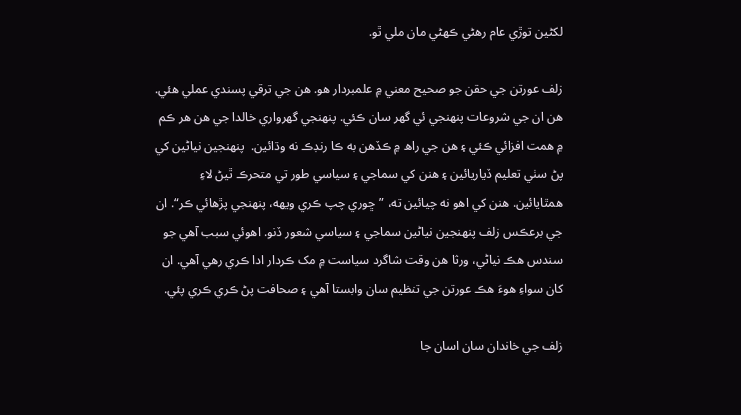لکڻين توڙي عام رهڻي ڪهڻي مان ملي ٿو.

زلف عورتن جي حقن جو صحيح معني ۾ علمبردار هو. هن جي ترقي پسندي عملي هئي.  هن ان جي شروعات پنهنجي ئي گھر سان ڪئي. پنهنجي گھرواري خالدا جي هن هر ڪم ۾ همت افزائي ڪئي ۽ هن جي راھ ۾ ڪڏهن به ڪا رنڊڪ نه وڌائين.  پنهنجين نياڻين کي پڻ سٺي تعليم ڏياريائين ۽ هنن کي سماجي ۽ سياسي طور تي متحرڪ ٿيڻ لاءِ همٿايائين. هنن کي اهو نه چيائين ته، ”ڇوري چپ ڪري ويھه، پنهنجي پڙهائي ڪر“. ان جي برعڪس زلف پنهنجين نياڻين سماجي ۽ سياسي شعور ڏنو. اهوئي سبب آهي جو سندس هڪ نياڻي، ورثا هن وقت شاگرد سياست ۾ مک ڪردار ادا ڪري رهي آهي. ان کان سواءِ هوءَ هڪ عورتن جي تنظيم سان وابستا آهي ۽ صحافت پڻ ڪري ڪري پئي.

زلف جي خاندان سان اسان جا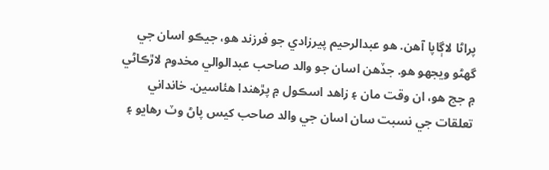پراڻا لاڳاپا آهن. هو عبدالرحيم پيرزادي جو فرزند هو، جيڪو اسان جي گھڻو ويجھو هو. جڏهن اسان جو والد صاحب عبدالوالي مخدوم لاڙڪاڻي ۾ جج هو، ان وقت مان ۽ زاهد اسڪول ۾ پڙهندا هئاسين. خانداني تعلقات جي نسبت سان اسان جي والد صاحب کيس پاڻ وٽ رهايو ۽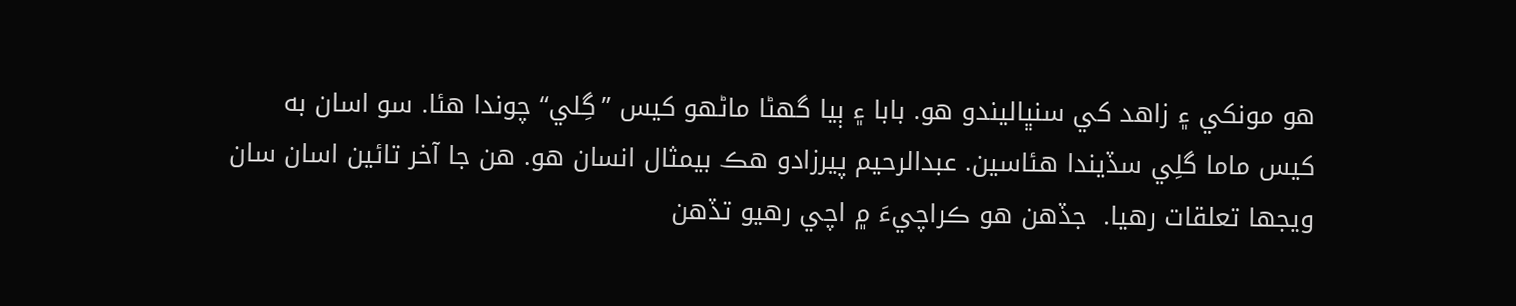هو مونکي ۽ زاهد کي سنڀاليندو هو. بابا ۽ ٻيا گھڻا ماڻهو کيس ”گِلي“ چوندا هئا. سو اسان به کيس ماما گلِي سڏيندا هئاسين. عبدالرحيم پيرزادو هڪ بيمثال انسان هو. هن جا آخر تائين اسان سان ويجھا تعلقات رهيا.  جڏهن هو ڪراچيءَ ۾ اچي رهيو تڏهن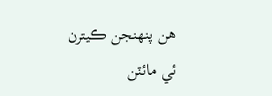هن پنهنجن ڪيترن ئي مائٽن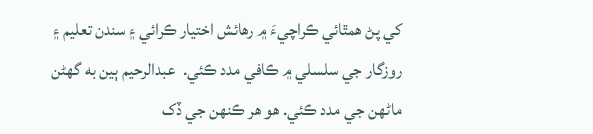کي پڻ همٿائي ڪراچيءَ ۾ رهائش اختيار ڪرائي ۽ سندن تعليم ۽ روزگار جي سلسلي ۾ ڪافي مدد ڪئي.  عبدالرحيم ٻين به گھڻن ماڻهن جي مدد ڪئي. هو هر ڪنهن جي ڏک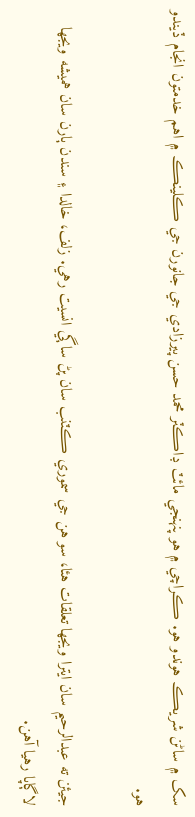سک ۾ ساڻن شريڪ هوندو هو. ڪراچي ۾ هو پنهنجي مائٽ ڊاڪٽر محمد حسن پيرزادي جي جانورن جي ڪلينڪ ۾ اهم خدمتون انجام ڏيندو هو.

جيئن ته عبدالرحيم سان ايترا ويجھا تعلقات هئا، سو هن جي سموري ڪٽنب سان پڻ ساڳي انسيت رهي. زلف، خالدا ۽ سندن ٻارن سان هميشه ويجھا لاڳاپا رهيا آهن.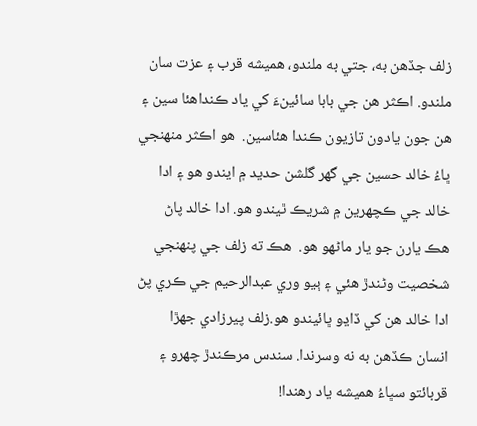زلف جڏهن به، جتي به ملندو، هميشه قرب ۽ عزت سان ملندو. اڪثر هن جي بابا سائينءَ کي ياد ڪنداهئا سين ۽ هن جون يادون تازيون ڪندا هئاسين.  هو اڪثر منهنجي ڀاءُ خالد حسين جي گھر گلشن حديد ۾ ايندو هو ۽ ادا خالد جي ڪچهرين ۾ شريڪ ٿيندو هو. ادا خالد پاڻ هڪ يارن جو يار ماڻهو هو.  هڪ ته زلف جي پنهنجي شخصيت وڻندڙ هئي ۽ ٻيو وري عبدالرحيم جي ڪري پڻ ادا خالد هن کي ڏاڍو ڀائيندو هو.زلف پيرزادي جهڙا انسان ڪڏهن به نه وسرندا. سندس مرڪندڙ چهرو ۽ قربائتو سڀاءُ هميشه ياد رهندا!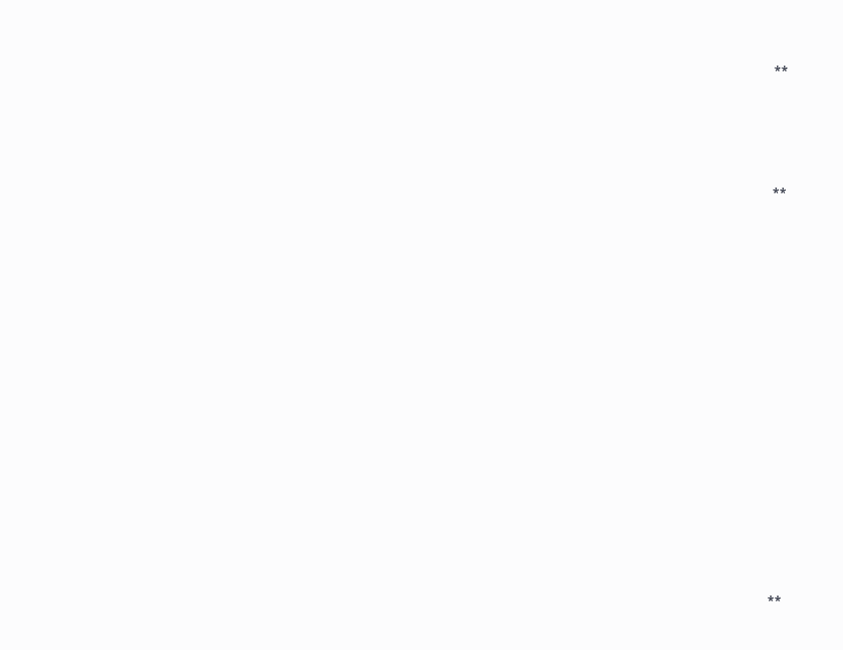**





**



















**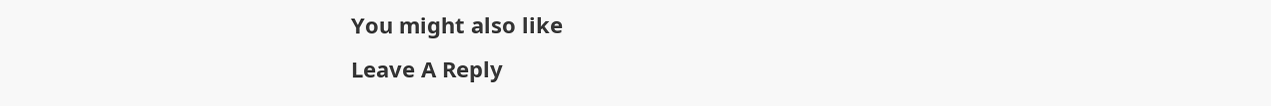You might also like
Leave A Reply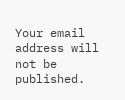Your email address will not be published.